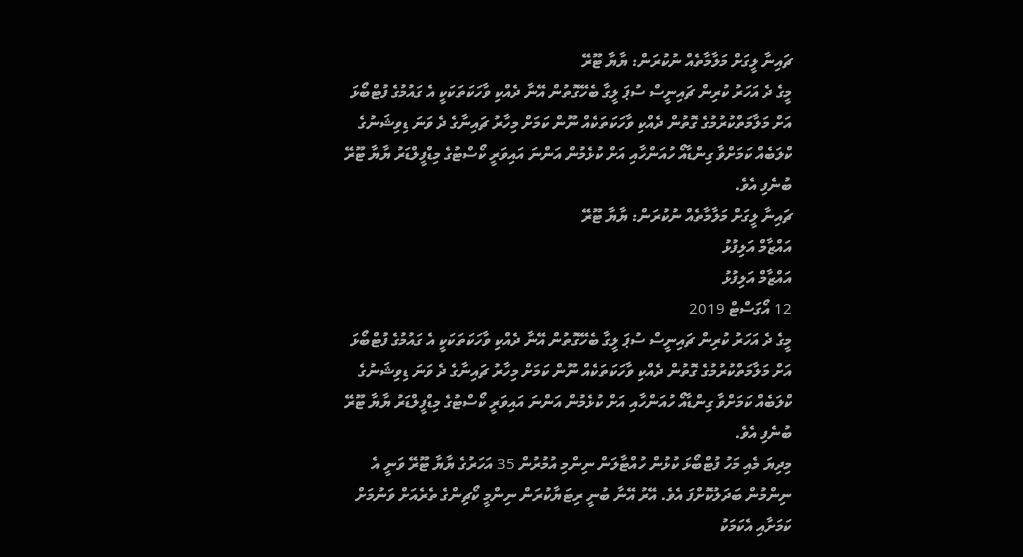ޗައިނާ ލީގަށް މަލާމާތެއް ނުކުރަން: ޔާޔާ ޓޫރޭ
މީގެ ދެ އަހަރު ކުރިން ޗައިނީސް ސުޕަ ލީގާ ބެހޭގޮތުން އޭނާ ދެއްކި ވާހަކަތަކަކީ އެ ގައުމުގެ ފުޓްބޯޅަ އަށް މަލާމަތްކުރުމުގެ ގޮތުން ދެއްކި ވާހަކަތަކެއް ނޫން ކަމަށް މިހާރު ޗައިނާގެ ދެ ވަނަ ޑިވިޝަނުގެ ކްލަބެއް ކަމަށްވާ ގިންޑާއޯ ހުއަންހާއި އަށް ކުޅެމުން އަންނަ އައިވަރީ ކޯސްޓުގެ މިޑްފީލްޑަރު ޔާޔާ ޓޫރޭ ބުނެފި އެވެ.
ޗައިނާ ލީގަށް މަލާމާތެއް ނުކުރަން: ޔާޔާ ޓޫރޭ
އައްޒާމް އަލިފުޅު
އައްޒާމް އަލިފުޅު
12 އޯގަސްޓް 2019
މީގެ ދެ އަހަރު ކުރިން ޗައިނީސް ސުޕަ ލީގާ ބެހޭގޮތުން އޭނާ ދެއްކި ވާހަކަތަކަކީ އެ ގައުމުގެ ފުޓްބޯޅަ އަށް މަލާމަތްކުރުމުގެ ގޮތުން ދެއްކި ވާހަކަތަކެއް ނޫން ކަމަށް މިހާރު ޗައިނާގެ ދެ ވަނަ ޑިވިޝަނުގެ ކްލަބެއް ކަމަށްވާ ގިންޑާއޯ ހުއަންހާއި އަށް ކުޅެމުން އަންނަ އައިވަރީ ކޯސްޓުގެ މިޑްފީލްޑަރު ޔާޔާ ޓޫރޭ ބުނެފި އެވެ.
މިދިޔަ މެއި މަހު ފުޓްބޯޅަ ކުޅުން ހުއްޓާލަން ނިންމި އުމުރުން 35 އަހަރުގެ ޔާޔާ ޓޫރޭ ވަނީ އެ ނިންމުން ބަދަލުކޮށްފަ އެވެ. އޭރު އޭނާ ބުނީ ރިޓަޔާކުރަން ނިންމީ ކޯޗިންގެ ތެރެއަށް ވަނުމަށް ކަމަށާއި އެކަމަކު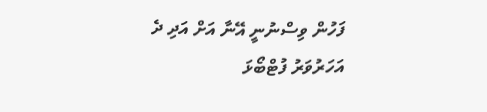ފަހުން ވިސްނުނީ އޭނާ އަށް އަދި ދެ އަހަރުވަރު ފުޓްބޯޅަ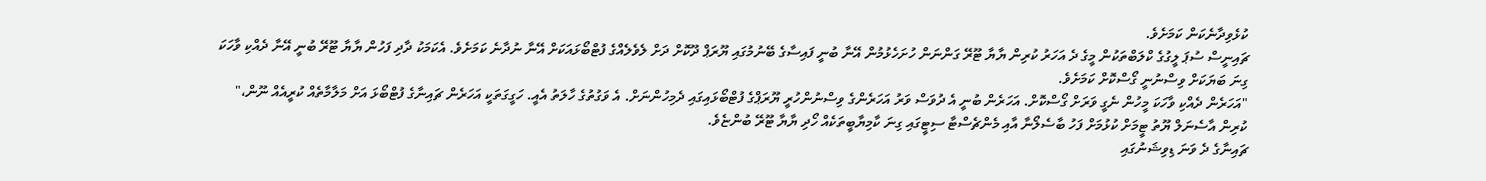ކުޅެވިދާނެކަން ކަމަށެވެ.
ޗައިނީސް ސުޕަ ލީގުގެ ކްލަބްތަކުން މީގެ ދެ އަހަރު ކުރިން ޔާޔާ ޓޫރޭ ގަންނަން ހުށަހެޅުމުން އޭނާ ބުނީ ފައިސާގެ ބޭނުމުގައި ޔޫރަޕް ދޫކޮށް ދަށް ލެވެލެއްގެ ފުޓްބޯޅައަކަށް އޭނާ ނުދާނެ ކަމަށެވެ. އެކަމަކު ދާދި ފަހުން ޔާޔާ ޓޫރޭ ބުނީ އޭނާ ދެއްކި ވާހަކަ ގިނަ ބަޔަކަށް ވިސްނުނީ ގޯސްކޮށް ކަމަށެވެ.
"އަހަރެން ދެއްކި ވާހަކަ މީހުން ނެގީ ވަރަށް ގޯސްކޮށް. އަހަރެން ބުނީ އެ ދުވަސް ވަރު އަހަރެންގެ ވިސްނުންހުރީ ޔޫރަޕްގެ ފުޓްބޯޅައިގައި ދެމިހުންނަށް. އެ ވަގުތުގެ ހާލަތު އެއީ. ހަގީގަތަކީ އަހަރެން ޗައިނާގެ ފުޓްބޯޅަ އަށް މަލާމާތެއް ކުރީއެއް ނޫން،" ކުރިން އާސެނަލް ޔޫތު ޓީމަށް ކުޅުމަށް ފަހު ބާސެލޯނާ އާއި މެންޗެސްޓާ ސިޓީގައި ގިނަ ކާމިޔާބީތަކެއް ހޯދި ޔާޔާ ޓޫރޭ ބުންޏެވެ.
ޗައިނާގެ ދެ ވަނަ ޑިވިޝަނުގައި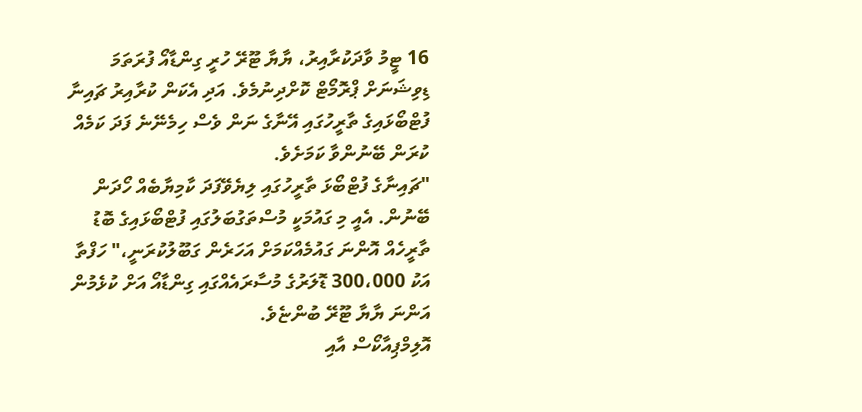16 ޓީމު ވާދަކުރާއިރު، ޔާޔާ ޓޫރޭ ހުރީ ގިންޑާއޯ ފުރަތަމަ ޑިވިޝަނަށް ޕްރޮމޯޓް ކޮށްދިނުމެވެ. އަދި އެކަން ކުރާއިރު ޗައިނާ ފުޓްބޯޅައިގެ ތާރީހުގައި އޭނާގެ ނަން ވެސް ހިމެނޭނެ ފަދަ ކަމެއް ކުރަން ބޭނުންވާ ކަމަށެވެ.
"ޗައިނާގެ ފުޓްބޯޅަ ތާރީހުގައި ލިޔެވޭފަދަ ކާމިޔާބެއް ހޯދަން ބޭނުން. އެއީ މި ގައުމަކީ މުސްތަގުބަލުގައި ފުޓްބޯޅައިގެ ބޮޑު ތާރީހެއް އޮންނަ ގައުމެއްކަމަށް އަހަރެން ގަބޫލުކުރަނީ،" ހަފްތާ އަކު 300،000 ޑޮލަރުގެ މުސާރައެއްގައި ގިންޑާއޯ އަށް ކުޅެމުން އަންނަ ޔާޔާ ޓޫރޭ ބުންޏެވެ.
އޮލިމްޕިއާކޯސް އާއި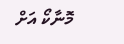މޮނާކޯ އަށް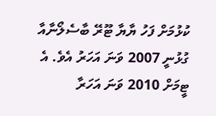ކުޅުމަށް ފަހު ޔާޔާ ޓޫރޭ ބާސެލޯނާއާ ގުޅުނީ 2007 ވަނަ އަހަރު އެވެ. އެ ޓީމަށް 2010 ވަނަ އަހަރާ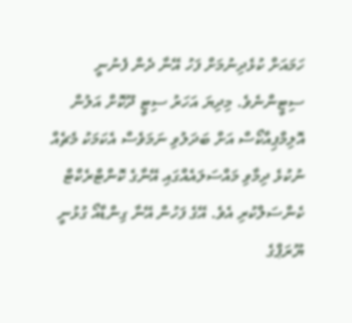ހަމައަށް ކުޅެދިނުމަށް ފަހު އޭނާ ދެން ފެނުނީ ސިޓީންނެވެ. މިދިޔަ އަހަރު ސިޓީ ދޫކޮށް އަލުން އޮލިމްޕިއާކޯސް އަށް ބަދަލުވި ނަމަވެސް އެކަމަކު މެޗެއް ނުކުޅެ ދިމާވި މައްސަލައެއްގައި އޭނާގެ ކޮންޓްރެކްޓް ކެންސަލްކުރި އެވެ. އޭގެ ފަހުން އޭނާ ގިންޑާއޯ ގުޅުނީ ޔޫރަޕްގެ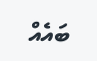ބައެއް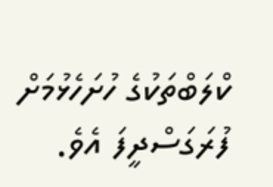ކްލަބްތަކުގެ ހުށަހެޅުމަށް ފުރަގަސްދީފަ އެވެ.